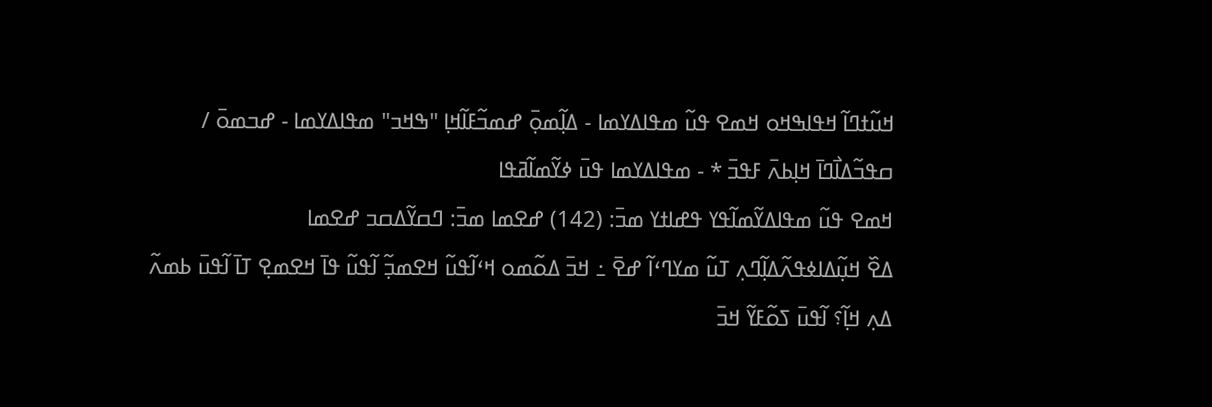ߞߎ߬ߙߣߊ߬ ߞߟߊߒߞߋ ߞߘߐ ߟߎ߬ ߘߟߊߡߌߘߊ - ߡߊ߲߬ߘߋ߲߫ ߝߘߏ߬ߓߊ߬ߞߊ߲ "ߒߞߏ" ߘߟߊߡߌߘߊ - ߝߏߘߋ߫ / ߛߟߏ߬ߡߊ߯ߣߊ߫ ߞߊ߲ߕߍ߫ ߓߟߏ߫ * - ߘߟߊߡߌߘߊ ߟߎ߫ ߦߌ߬ߘߊ߬ߥߟߊ
ߞߘߐ ߟߎ߬ ߘߟߊߡߌ߬ߘߊ߬ߟߌ ߟߝߊߙߌ ߘߏ߫: (142) ߝߐߘߊ ߘߏ߫: ߣߛߌ߬ߡߛߏ ߝߐߘߊ
ߡߐ߰ ߞߎ߲߬ߡߊߦߟߍ߬ߡߊ߲߬ߣߍ߲ ߠߎ߬ ߘߌߣߵߊ߬ ߝߐ߫ ߸ ߞߏ߫ ߡߋ߬ߘߋ ߞߵߊ߬ߟߎ߬ ߞߐߘߏ߲߬ ߊ߬ߟߎ߬ ߟߊ߫ ߞߐߘߐ߲ ߠߊ߫ ߊ߬ߟߎ߫ ߕߘߍ߬ ߡߍ߲ ߞߊ߲߬؟ ߊ߬ߟߎ߫ ߖߋ߬ߓߌ߬ ߞߏ߫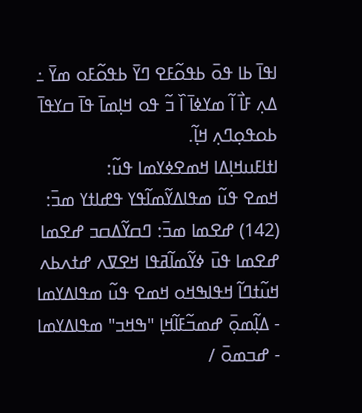ߊߟߊ߫ ߕߊ ߟߋ߫ ߕߟߋ߬ߓߐ ߣߌ߫ ߕߟߋ߬ߓߋ ߘߌ߫ ߸ ߡߍ߲ ߓߊ߯ ߊ߬ ߘߌߦߊ߫ ߊ߰ ߏ߬ ߟߋ ߞߊ߲ߘߊ߫ ߟߊ߫ ߛߌߟߊ߫ ߕߋߟߋ߲ߣߍ߲ ߞߊ߲߬.
ߊߙߊߓߎߞߊ߲ߡߊ ߞߘߐߦߌߘߊ ߟߎ߬:
ߞߘߐ ߟߎ߬ ߘߟߊߡߌ߬ߘߊ߬ߟߌ ߟߝߊߙߌ ߘߏ߫: (142) ߝߐߘߊ ߘߏ߫: ߣߛߌ߬ߡߛߏ ߝߐߘߊ
ߝߐߘߊ ߟߎ߫ ߦߌ߬ߘߊ߬ߥߟߊ ߞߐߜߍ ߝߙߍߕߍ
ߞߎ߬ߙߣߊ߬ ߞߟߊߒߞߋ ߞߘߐ ߟߎ߬ ߘߟߊߡߌߘߊ - ߡߊ߲߬ߘߋ߲߫ ߝߘߏ߬ߓߊ߬ߞߊ߲ "ߒߞߏ" ߘߟߊߡߌߘߊ - ߝߏߘߋ߫ /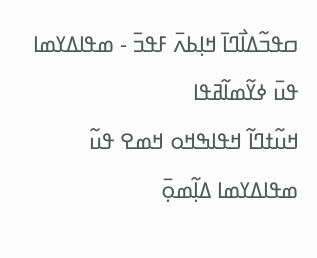ߛߟߏ߬ߡߊ߯ߣߊ߫ ߞߊ߲ߕߍ߫ ߓߟߏ߫ - ߘߟߊߡߌߘߊ ߟߎ߫ ߦߌ߬ߘߊ߬ߥߟߊ
ߞߎ߬ߙߣߊ߬ ߞߟߊߒߞߋ ߞߘߐ ߟߎ߬ ߘߟߊߡߌߘߊ ߡߊ߲߬ߘߋ߲߫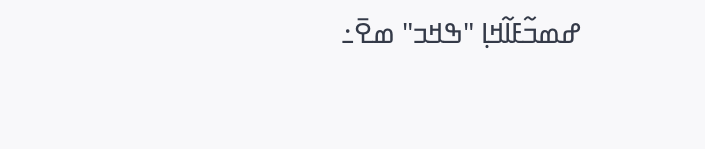ߝߘߏ߬ߓߊ߬ߞߊ߲ "ߒߞߏ" ߘߐ߫߸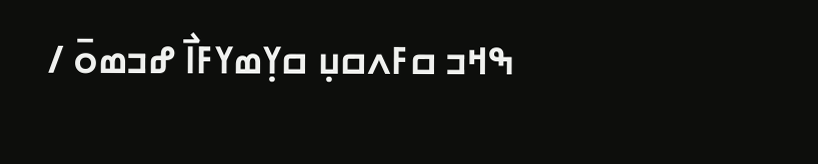ߒߞߏ ߛߓߍߛߎ߲ ߛߌ߲ߘߌߓߊ߯ ߝߏߘߋ߫ /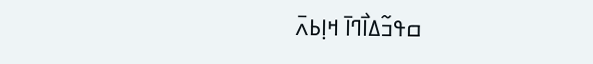ߛߟߏ߬ߡߊ߯ߣߊ߫ ߞߊ߲ߕߍ߫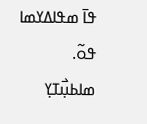ߟߊ߫ ߘߟߊߡߌߘߊ ߟߋ߬.
ߘߊߕߎ߲߯ߠߌ߲